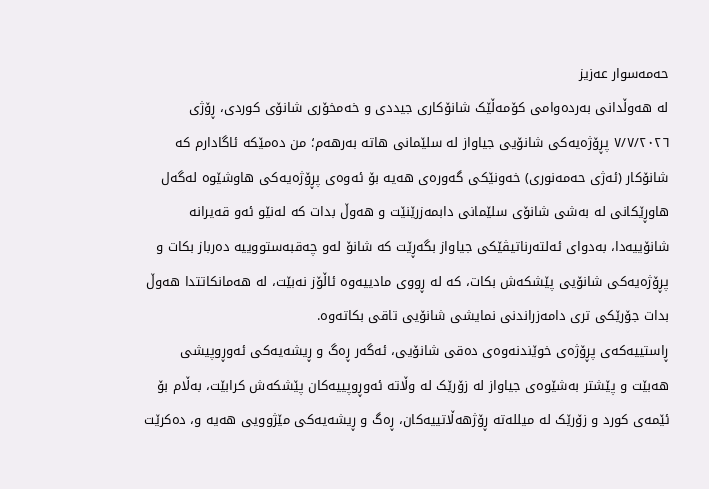حەمەسوار عەزیز
لە ھەوڵدانی بەردەوامی کۆمەڵێک شانۆکاری جیددی و خەمخۆری شانۆی کوردی، ڕۆژی ٧/٧/٢٠٢٦ پڕۆژەیەکی شانۆیی جیاواز لە سلێمانی ھاتە بەرھەم؛ من دەمێکە ئاگادارم کە شانۆکار (ئەژی حەمەنوری) خەونێکی گەورەی ھەیە بۆ ئەوەی پڕۆژەیەکی ھاوشێوە لەگەل ھاوڕێکانی لە بەشی شانۆی سلێمانی دابمەزرێنێت و ھەوڵ بدات کە لەنێو ئەو قەیرانە شانۆییەدا، بەدوای ئەلتەرناتیڤێکی جیاواز بگەڕێت کە شانۆ لەو چەقبەستووییە دەرباز بکات و پڕۆژەیەکی شانۆیی پێشکەش بکات، کە لە ڕووی مادییەوە ئاڵۆز نەبێت، لە ھەمانکاتتدا ھەوڵ بدات جۆرێکی تری دامەزراندنی نمایشی شانۆیی تاقی بکاتەوە.
ڕاستییەکەی پڕۆژەی خوێندنەوەی دەقی شانۆیی، ئەگەر ڕەگ و ڕیشەیەکی ئەوڕوپیشی ھەبێت و پێشتر بەشێوەی جیاواز لە زۆرێک لە وڵاتە ئەوڕوپییەکان پێشکەش کرابێت، بەڵام بۆ ئێمەی کورد و زۆرێک لە میللەتە ڕۆژھەڵاتییەکان، ڕەگ و ڕیشەیەکی مێژوویی ھەیە و، دەکرێت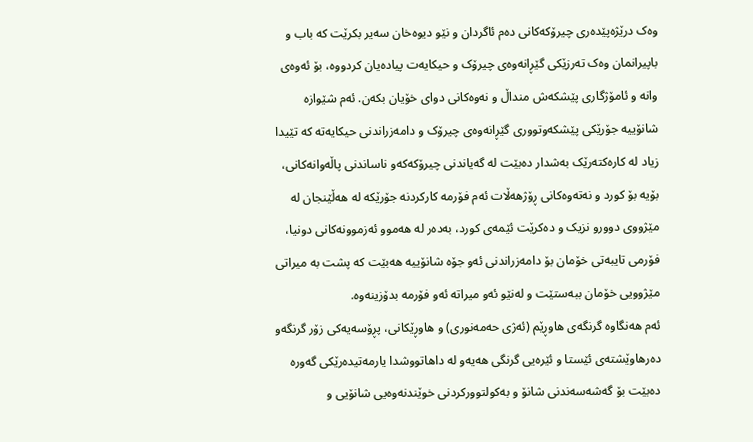وەک درێژەپێدەری چیرۆکەکانی دەم ئاگردان و نێو دیوەخان سەیر بکرێت کە باب و باپیرانمان وەک تەرزێکی گێڕانەوەی چیرۆک و حیکایەت پیادەیان کردووە، بۆ ئەوەی وانە و ئامۆژگاری پێشکەش منداڵ و نەوەکانی دوای خۆیان بکەن. ئەم شێوازە شانۆییە جۆرێکی پێشکەوتووری گێڕانەوەی چیرۆک و دامەزراندنی حیکایەتە کە تێیدا زیاد لە کارەکتەرێک بەشدار دەبێت لە گەیاندنی چیرۆکەکەو ناساندنی پاڵەوانەکانی، بۆیە بۆ کورد و نەتەوەکانی ڕۆژھەڵات ئەم فۆرمە کارکردنە جۆرێکە لە ھەڵێنجان لە مێژووی دوورو نزیک و دەکرێت ئێمەی کورد، بەدەر لە ھەموو ئەزموونەکانی دونیا، فۆرمی تایبەتی خۆمان بۆ دامەزراندنی ئەو جۆە شانۆییە ھەبێت کە پشت بە میراتی مێژوویی خۆمان ببەستێت و لەنێو ئەو میراتە ئەو فۆرمە بدۆزینەوە.
ئەم ھەنگاوە گرنگەی ھاوڕێم (ئەژی حەمەنوری) و ھاوڕێکانی، پڕۆسەیەکی زۆر گرنگەو دەرھاوێشتەی ئێستا و ئێرەیی گرنگی ھەیەو لە داھاتووشدا یارمەتیدەرێکی گەورە دەبێت بۆ گەشەسەندنی شانۆ و بەکولتوورکردنی خوێندنەوەیی شانۆیی و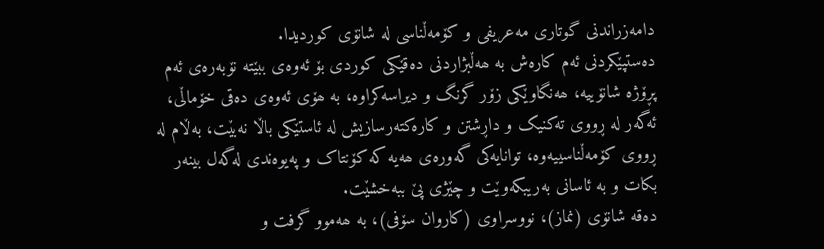دامەزراندنی گوتاری مەعریفی و کۆمەڵناسی لە شانۆی کوردیدا.
دەستپێکردنی ئەم کارەش بە ھەڵبژاردنی دەقێکی کوردی بۆ ئەوەی ببێتە نۆبەرەی ئەم پڕۆژە شانۆییە، ھەنگاوێکی زۆر گرنگ و دیراسەکراوە، بە ھۆی ئەوەی دەقی خۆماڵی، ئەگەر لە ڕووی تەکنیک و داڕشتن و کارەکتەرسازیش لە ئاستێکی باڵا نەبێت، بەڵام لە ڕووی کۆمەڵناسییەوە، توانایەکی گەورەی ھەیە کە کۆنتاک و پەیوەندی لەگەل بینەر بکات و بە ئاسانی بەریبکەوێت و چێژی پێ ببەخشێت.
دەقە شانۆی (نماز)، نووسراوی (کاروان سۆفی)، بە ھەموو گرفت و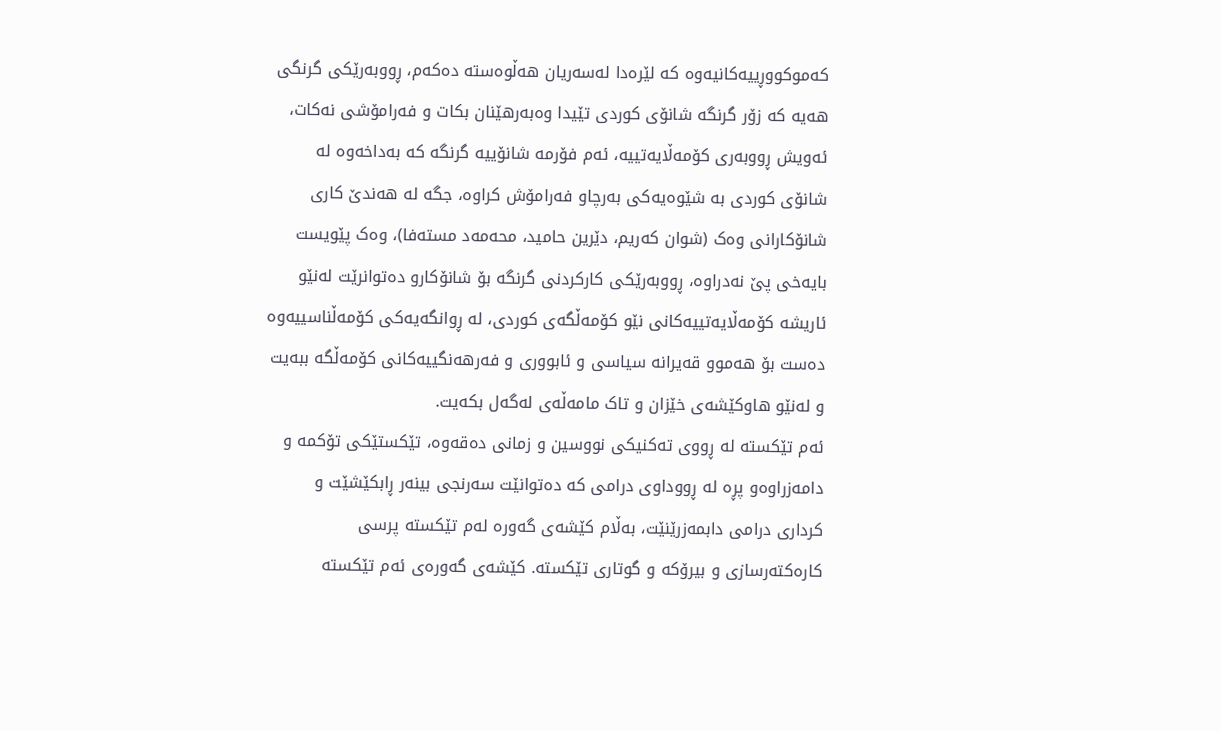کەموکووڕییەکانیەوە کە لێرەدا لەسەریان ھەڵوەستە دەکەم، ڕووبەرێکی گرنگی ھەیە کە زۆر گرنگە شانۆی کوردی تێیدا وەبەرھێنان بکات و فەرامۆشی نەکات، ئەویش ڕووبەری کۆمەڵایەتییە، ئەم فۆرمە شانۆییە گرنگە کە بەداخەوە لە شانۆی کوردی بە شێوەیەکی بەرچاو فەرامۆش کراوە، جگە لە ھەندێ کاری شانۆکارانی وەک (شوان کەریم، دێرین حامید، محەمەد مستەفا)، وەک پێویست بایەخی پێ نەدراوە، ڕووبەرێکی کارکردنی گرنگە بۆ شانۆکارو دەتوانرێت لەنێو ئاریشە کۆمەڵایەتییەکانی نێو کۆمەڵگەی کوردی، لە ڕوانگەیەکی کۆمەڵناسییەوە دەست بۆ ھەموو قەیرانە سیاسی و ئابووری و فەرھەنگییەکانی کۆمەڵگە ببەیت و لەنێو ھاوکێشەی خێزان و تاک مامەڵەی لەگەل بکەیت.
ئەم تێکستە لە ڕووی تەکنیکی نووسین و زمانی دەقەوە، تێکستێکی تۆکمە و دامەزراوەو پڕە لە ڕووداوی درامی کە دەتوانێت سەرنجی بینەر ڕابکێشێت و کرداری درامی دابمەزرێنێت، بەڵام کێشەی گەورە لەم تێکستە پرسی کارەکتەرسازی و بیرۆکە و گوتاری تێکستە. کێشەی گەورەی ئەم تێکستە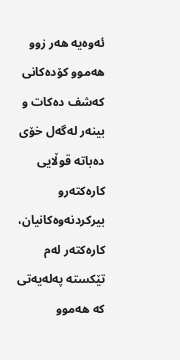ئەوەیە ھەر زوو ھەموو کۆدەکانی کەشف دەکات و بینەر لەگەل خۆی دەباتە قوڵایی کارەکتەرو بیرکردنەوەکانیان، کارەکتەر لەم تێکستە پەلەیەتی کە ھەموو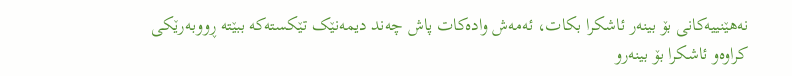نەھێنییەکانی بۆ بینەر ئاشکرا بکات، ئەمەش وادەکات پاش چەند دیمەنێک تێکستەکە ببێتە ڕووبەرێکی کراوەو ئاشکرا بۆ بینەرو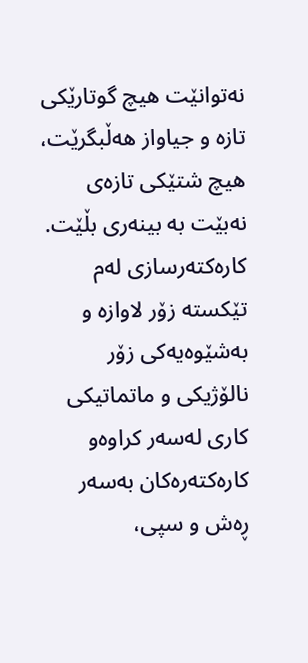نەتوانێت ھیچ گوتارێکی تازە و جیاواز ھەڵبگرێت، ھیچ شتێکی تازەی نەبێت بە بینەری بڵێت.
کارەکتەرسازی لەم تێکستە زۆر لاوازە و بەشێوەیەکی زۆر نالۆژیکی و ماتماتیکی کاری لەسەر کراوەو کارەکتەرەکان بەسەر ڕەش و سپی،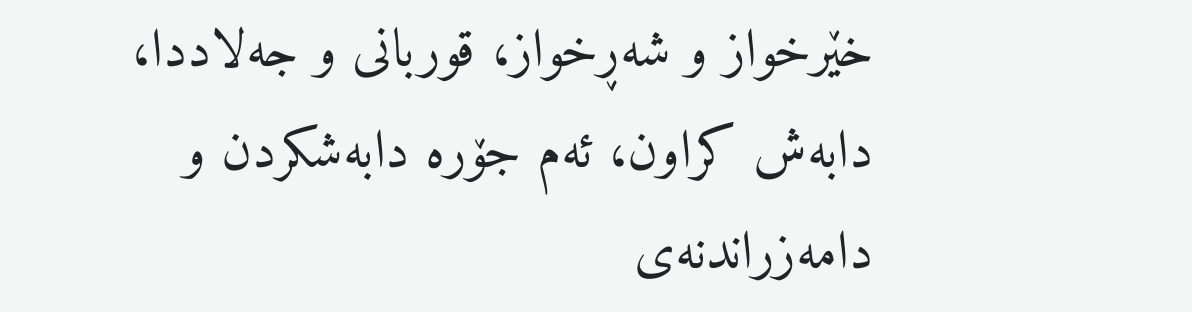خێرخواز و شەڕخواز، قوربانی و جەلاددا، دابەش کراون، ئەم جۆرە دابەشکردن و دامەزراندنەی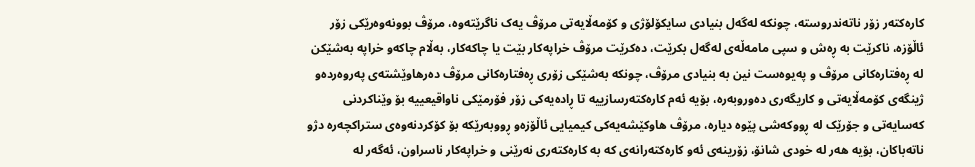کارەکتەر زۆر ناتەندروستە، چونکە لەگەل بنیادی سایکۆلۆژی و کۆمەڵایەتی مرۆڤ یەک ناگرێتەوە، مرۆڤ بوونەوەرێکی زۆر ئاڵۆزە، ناکرێت بە ڕەش و سپی مامەڵەی لەگەل بکرێت، دەکرێت مرۆڤ خراپەکار بێت یا چاکەکار، بەڵام چاکەو خراپە بەشێکن لە ڕەفتارەکانی مرۆڤ و پەیوەست نین بە بنیادی مرۆڤ، چونکە بەشێکی زۆری ڕەفتارەکانی مرۆڤ دەرھاوێشتەی پەروەردەو ژینگەی کۆمەڵایەتی و کاریگەری دەوروبەرە، بۆیە ئەم کارەکتەرسازییە تا ڕادەیەکی زۆر فۆرمێکی ناواقیعییە بۆ وێناکردنی کەسایەتی و جۆرێک لە ڕووکەشی پێوە دیارە، مرۆڤ ھاوکێشەیەکی کیمیایی ئاڵۆزەو ڕووبەرێکە بۆ کۆکردنەوەی ستراکچەرە دژو ناتەباکان، بۆیە ھەر لە خودی شانۆ، زۆرینەی ئەو کارەکتەرانەی کە بە کارەکتەری نەرێنی و خراپەکار ناسراون، ئەگەر لە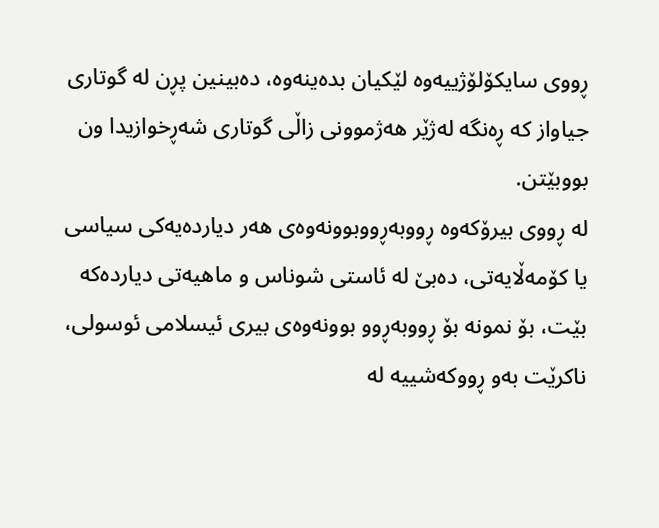ڕووی سایکۆلۆژییەوە لێکیان بدەینەوە، دەبینین پڕن لە گوتاری جیاواز کە ڕەنگە لەژێر ھەژموونی زاڵی گوتاری شەڕخوازیدا ون بووبێتن.
لە ڕووی بیرۆکەوە ڕووبەڕووبوونەوەی ھەر دیاردەیەکی سیاسی یا کۆمەڵایەتی، دەبێ لە ئاستی شوناس و ماھیەتی دیاردەکە بێت، بۆ نمونە بۆ ڕووبەڕوو بوونەوەی بیری ئیسلامی ئوسولی، ناکرێت بەو ڕووکەشییە لە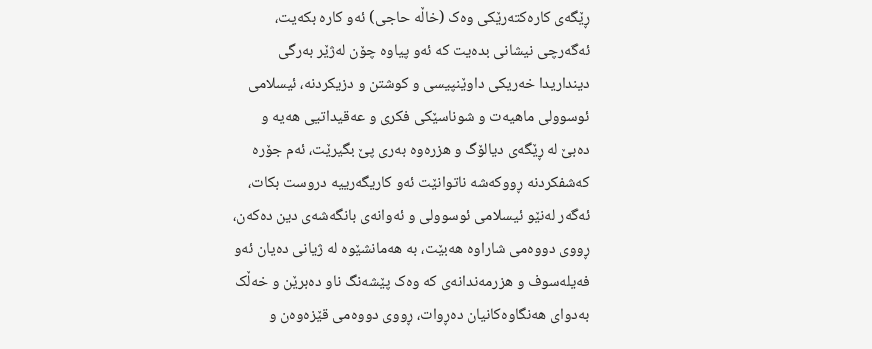ڕێگەی کارەکتەرێکی وەک (خاڵە حاجی) ئەو کارە بکەیت، ئەگەرچی نیشانی بدەیت کە ئەو پیاوە چۆن لەژێر بەرگی دینداریدا خەریکی داوێنپیسی و کوشتن و دزیکردنە، ئیسلامی ئوسوولی ماھیەت و شوناسێکی فکری و عەقیداتیی ھەیە و دەبێ لە ڕێگەی دیالۆگ و ھزرەوە بەری پێ بگیرێت، ئەم جۆرە کەشفکردنە ڕووکەشە ناتوانێت ئەو کاریگەرییە دروست بکات، ئەگەر لەنێو ئیسلامی ئوسوولی و ئەوانەی بانگەشەی دین دەکەن، ڕووی دووەمی شاراوە ھەبێت، بە ھەمانشێوە لە ژیانی دەیان ئەو فەیلەسوف و ھزرمەندانەی کە وەک پێشەنگ ناو دەبرێن و خەڵک بەدوای ھەنگاوەکانیان دەڕوات، ڕووی دووەمی قێزەوەن و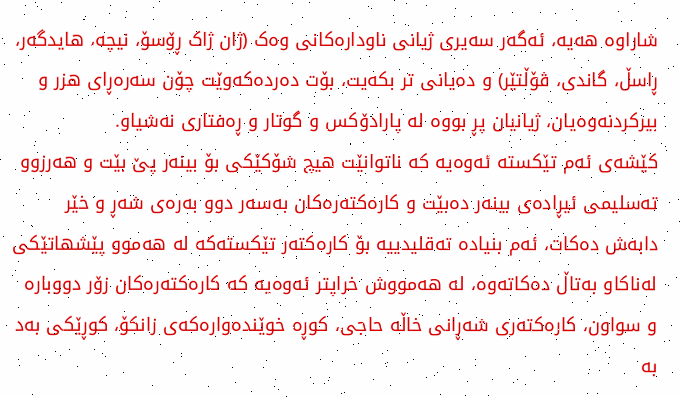شاراوە ھەیە، ئەگەر سەیری ژیانی ناودارەکانی وەک (ژان ژاک ڕۆسۆ، نیچە، ھایدگەر، ڕاسڵ، گاندی، ڤۆڵتێر) و دەیانی تر بکەیت، بۆت دەردەکەوێت چۆن سەرەڕای ھزر و بیرکردنەوەیان، ژیانیان پڕ بووە لە پارادۆکس و گوتار و ڕەفتاری نەشیاو.
کێشەی ئەم تێکستە ئەوەیە کە ناتوانێت ھیچ شۆکێکی بۆ بینەر پێ بێت و ھەرزوو تەسلیمی ئیڕادەی بینەر دەبێت و کارەکتەرەکان بەسەر دوو بەرەی شەڕ و خێر دابەش دەکات، ئەم بنیادە تەقلیدییە بۆ کارەکتەر تێکستەکە لە ھەموو پێشھاتێکی لەناکاو بەتاڵ دەکاتەوە، لە ھەمووش خراپتر ئەوەیە کە کارەکتەرەکان زۆر دووبارە و سواون، کارەکتەری شەڕانی خاڵە حاجی، کوڕە خوێندەوارەکەی زانکۆ، کوڕێکی بەد بە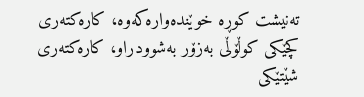تەنیشت کوڕە خوێندەوارەکەوە، کارەکتەری کچێکی کوڵۆڵی بەزۆر بەشوودراو، کارەکتەری شێتێکی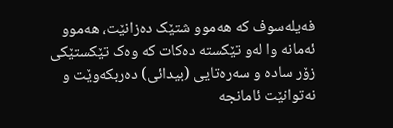فەیلەسوف کە ھەموو شتێک دەزانێت، ھەموو ئەمانە وا لەو تێکستە دەکات کە وەک تێکستێکی زۆر سادە و سەرەتایی (بیدائی) دەربکەوێت و نەتوانێت ئامانجە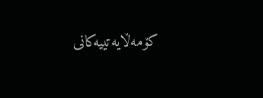کۆمەڵایەتییەکانی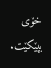خۆی بپێکێت.